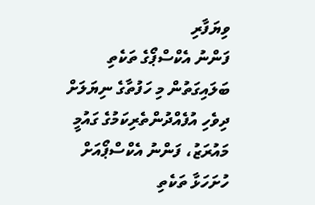ވިޔަފާރި
ފަންނު އެކްސްޕޯގެ ތަކެތި ބަލައިގަތުން މި ހަފުތާގެ ނިޔަލަށް
ދިވެހި އުފެއްދުންތެރިކަމުގެ ގައުމީ މައުރަޒު، ފަންނު އެކްސްޕޯއަށް ހުށަހަޅާ ތަކެތި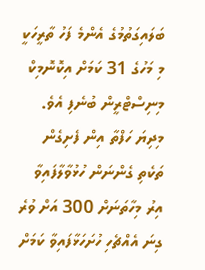ބަލައިގަތުމުގެ އެންމެ ފަހު ތާރީހަކީ މި މަހުގެ 31 ކަމަށް އިކޮނޮމިކް މިނިސްޓްރީން ބުނެފި އެވެ.
މިދިޔަ ހަފްތާ އިން ފެށިގެން ތަކެތި ގެންނަން ހުޅުވާލާފައިވާ އިރު މިހާތަނަށް 300 އަށް ވުރެ ގިނަ އެއްޗެހި ހުށަހަޅާފައިވާ ކަމަށް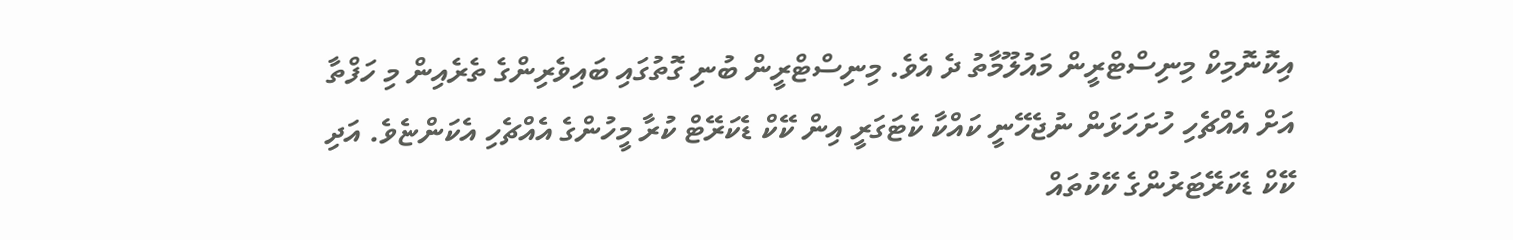އިކޮނޮމިކް މިނިސްޓްރީން މައުލޫމާތު ދެ އެވެ. މިނިސްޓްރީން ބުނި ގޮތުގައި ބައިވެރިންގެ ތެރެއިން މި ހަފްތާ އަށް އެއްޗެހި ހުށަހަޅަން ނުޖެހޭނީ ކައްކާ ކެޓަގަރީ އިން ކޭކް ޑެކަރޭޓް ކުރާ މީހުންގެ އެއްޗެހި އެކަންޏެވެ. އަދި ކޭކް ޑެކަރޭޓަރުންގެ ކޭކުތައް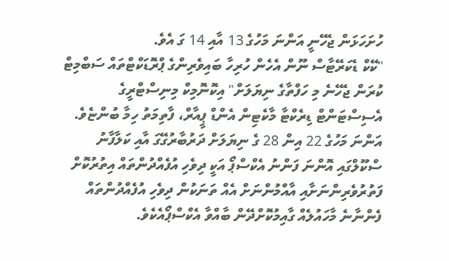ހުށަހަޅަން ޖެހޭނީ އަންނަ މަހުގެ 13 އާއި 14 ގަ އެވެ.
"ކޭކް ޑެކަރޭޓާސް ނޫން އެހެން ހުރިހާ ބައިވެރިންގެ ޕްރޮޑަކްޓްތައް ސަބްމިޓް ކުރަން ޖެހޭނެ މި ހަފްތާގެ ނިޔަލަށް" އިކޮނޮމިކް މިނިސްޓްރީގެ އެސިސްޓަންޓް ޑިރެކްޓާ މާކެޓިން އެންޑް ޕީއާރް، ފާތިމަތު ހިމާ ބުންޏެވެ.
އަންނަ މަހުގެ 22 އިން 28 ގެ ނިޔަލަށް ދަރުބާރުގޭގަ އާއި ކަލާފާނު ސްކޫލްގައި އޮންނަ ފަންނު އެކްސްޕޯ އަކީ ދިވެހި އުފެއްދުންތައް އިތުރުކޮށް ފަތުރުވެރިންނަށާއި އާއްމުންނަށް އެއް ތަނަކުން ދިވެހި އުފެއްދުންތައް ފެންނާނެ މާހައުލެއް ގާއިމުކޮށްދޭން ބާއްވާ އެކްސްޕޯއެކެވެ.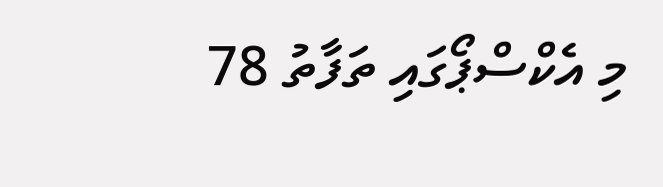މި އެކްސްޕޯގައި ތަފާތު 78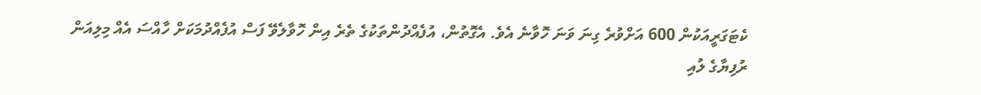ކެޓަގަރީއަކުން 600 އަށްވުރެ ގިނަ ވަނަ ހޮވާނެ އެވެ. އެގޮތުން، އުފެއްދުންތަކުގެ ތެރެ އިން ހޮވާލެވޭ ފަސް އުފެއްދުމަކަށް ހާއްސަ އެއް މިލިއަން ރުފިޔާގެ ލުއި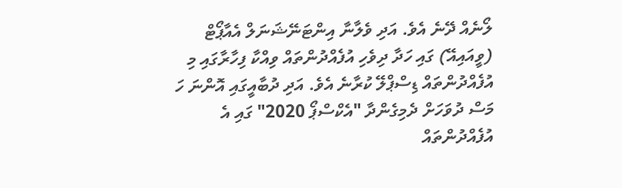ލޯނެއް ދޭނެ އެވެ. އަދި ވެލާނާ އިންޓަނޭޝަނަލް އެއާޕޯޓް (ވީއައިއޭ) ގައި ހަދާ ދިވެހި އުފެއްދުންތައް ވިއްކާ ފިހާރާގައި މި އުފެއްދުންތައް ޑިސްޕްލޭ ކުރާނެ އެވެ. އަދި ދުބާއީގައި އޮންނަ ހަ މަސް ދުވަހަށް ދެމިގެންދާ "އެކްސްޕޯ 2020" ގައި އެ އުފެއްދުންތައް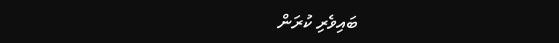ބައިވެރި ކުރަން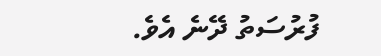ފުރުސަތު ދޭނެ އެވެ.